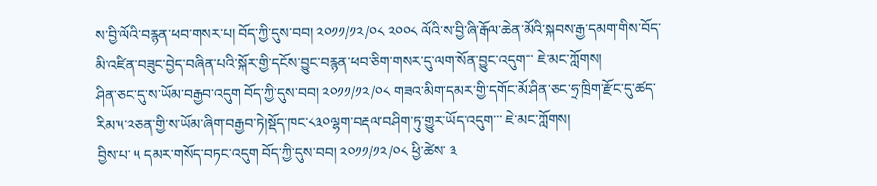ས་བྱི་ལོའི་བརྙན་ཕབ་གསར་པ། བོད་ཀྱི་དུས་བབ། ༢༠༡༡/༡༢/༠༨ ༢༠༠༨ ལོའི་ས་བྱི་ཞི་རྒོལ་ཆེན་མོའི་སྐབས་རྒྱ་དམག་གིས་བོད་མི་འཛིན་བཟུང་བྱེད་བཞིན་པའི་སྐོར་གྱི་དངོས་བྱུང་བརྙན་ཕབ་ཅིག་གསར་དུ་ལག་སོན་བྱུང་འདུག་་་ ཇེ་མང་ཀློགས།
ཤིན་ཅང་དུ་ས་ཡོམ་བརྒྱབ་འདུག བོད་ཀྱི་དུས་བབ། ༢༠༡༡/༡༢/༠༨ གཟའ་མིག་དམར་གྱི་དགོང་མོ་ཤིན་ཅང་ཧྲ་ཁྲིག་རྫོང་དུ་ཚད་རིམ་༥་༢ཅན་གྱི་ས་ཡོམ་ཞིག་བརྒྱབ་ཏེ།སྡོད་ཁང་༨༣༠ལྷག་བརྡལ་བཤིག་ཏུ་གྱུར་ཡོད་འདུག་་་ ཇེ་མང་ཀློགས།
བྱིས་པ་ ༥ དམར་གསོད་བཏང་འདུག བོད་ཀྱི་དུས་བབ། ༢༠༡༡/༡༢/༠༨ ཕྱི་ཚེས་ ༣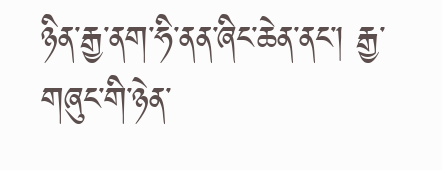ཉིན་རྒྱ་ནག་ཧི་ནན་ཞིང་ཆེན་ནང་། རྒྱ་གཞུང་གི་ཉེན་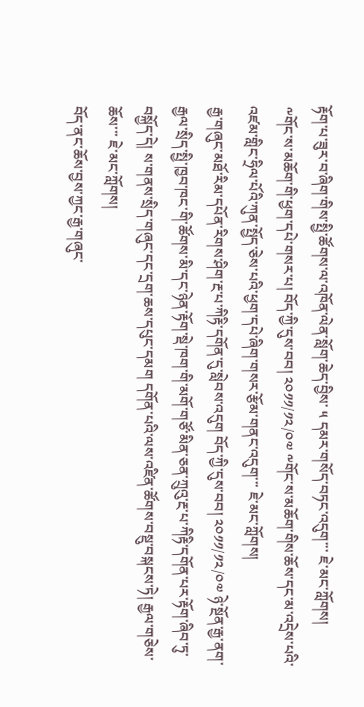རྟོག་པ་ཟུར་བ་ཞིག་གིས་སྤྱི་ཚོགས་ལ་འཁོན་ལེན་སློག་ཆེད་བྱིས་ ༥ དམར་གསོད་བཏང་འདུག་་་ ཇེ་མང་ཀློགས།
༸གོང་ས་མཆོག་གི་ཕྱག་དཔེ་གསར་པ། བོད་ཀྱི་དུས་བབ། ༢༠༡༡/༡༢/༠༧ ༸གོང་ས་མཆོག་གིས་ཆོས་དང་མ་འདྲེས་པའི་འཛམ་གླིང་ཧྲིལ་པོའི་ཀུན་སྤྱོད་ཅེས་པའི་ཕྱག་དཔེ་ཞིག་གསར་རྩོམ་གནང་འདུག་་་ ཇེ་མང་ཀློགས།
རྒྱ་གཞུང་མཐོ་རིམ་དཔོན་རིགས་ཤིག་རྔ་པ་ཀིརྟི་དགོན་དུ་སླེབས་འདུག བོད་ཀྱི་དུས་བབ། ༢༠༡༡/༡༢/༠༧ ཉེ་སྔོན་རྒྱ་ནག་རྒྱལ་སྲིད་སྤྱི་ཁྱབ་ཁང་གི་ཚོགས་མི་དང་ཉེན་རྟོག་སྡེ་ཁག་གི་མགོ་གཙོ་མིན་ཅན་ཀྲུའུ་རྔ་པ་ཀིརྟི་དགོན་པར་རྟོག་ཞིབ་ཏུ་བསྐྱོད་དེ། ས་གནས་སྲིད་གཞུང་དང་དྲག་ཆས་དཔུང་དམག དགོན་པའི་ལས་འཛིན་ཚོགས་བསྡུ་བསྐངས་ཏེ། རྒྱལ་གཅེས་ཆོས་་་ ཇེ་མང་ཀློགས།
བོད་ནང་ཆོས་བྱས་ཀྱང་རྒྱ་གཞུང་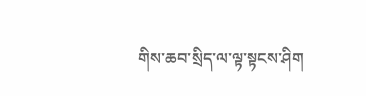གིས་ཆབ་སྲིད་ལ་ལྟ་སྟངས་ཤིག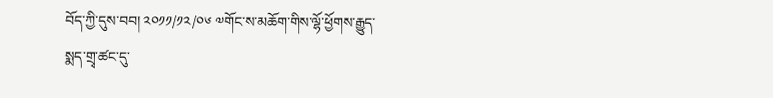བོད་ཀྱི་དུས་བབ། ༢༠༡༡/༡༢/༠༦ ༧གོང་ས་མཆོག་གིས་ལྷོ་ཕྱོགས་རྒྱུད་སྨད་གྲྭ་ཚང་དུ་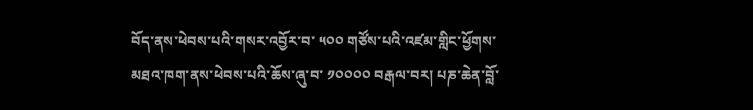བོད་ནས་ཕེབས་པའི་གསར་འབྱོར་བ་ ༥༠༠ གཙོས་པའི་འཛམ་གླིང་ཕྱོགས་མཐའ་ཁག་ནས་ཕེབས་པའི་ཆོས་ཞུ་བ་ ༡༠༠༠༠ བརྒལ་བར། པཎ་ཆེན་བློ་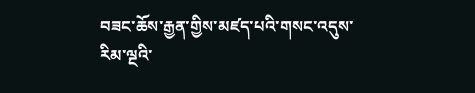བཟང་ཆོས་རྒྱན་གྱིས་མཛད་པའི་གསང་འདུས་རིམ་ལྔའི་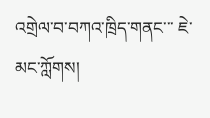འགྲེལ་བ་བཀའ་ཁྲིད་གནང་་་ ཇེ་མང་ཀློགས།